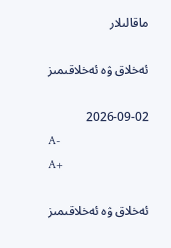ماقالىلار

ئەخلاق ۋە ئەخلاقىمىز

2026-09-02
A-
A+

ئەخلاق ۋە ئەخلاقىمىز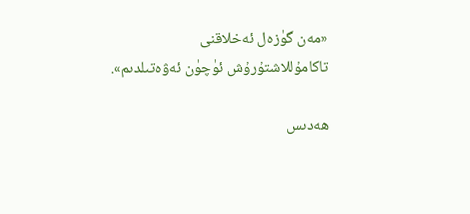«مەن گۈزەل ئەخلاقنى تاكامۇللاشتۇرۇش ئۈچۈن ئەۋەتىلدىم».

ھەدىس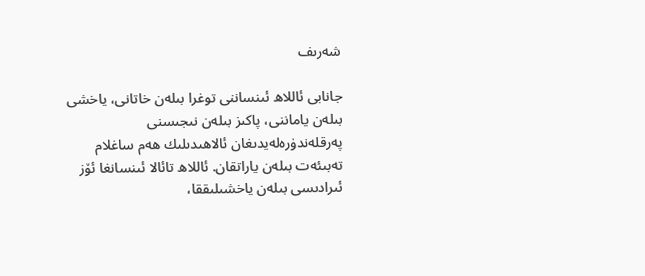شەرىف

جانابى ئاللاھ ئىنساننى توغرا بىلەن خاتانى، ياخشى بىلەن ياماننى، پاكىز بىلەن نىجىسنى پەرقلەندۈرەلەيدىغان ئالاھىدىلىك ھەم ساغلام تەبىئەت بىلەن ياراتقان. ئاللاھ تائالا ئىنسانغا ئۆز ئىرادىسى بىلەن ياخشىلىققا،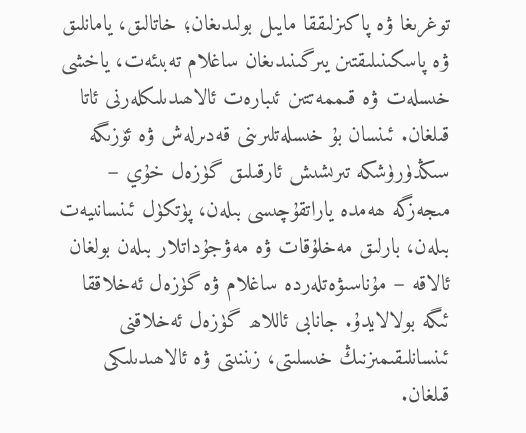توغرىغا ۋە پاكىزلىققا مايىل بولىدىغان؛ خاتالىق، يامانلىق ۋە پاسكىنىلىقتىن يىرگىنىدىغان ساغلام تەبىئەت، ياخشى خىسلەت ۋە قىممەتتىن ئىبارەت ئالاھىدىلىكلەرنى ئاتا قىلغان. ئىنسان بۇ خىسلەتلىرىنى قەدىرلەش ۋە ئۆزىگە سىڭدۈرۈشكە تىرىشىش ئارقىلىق گۈزەل خۇي – مىجەزگە ھەمدە ياراتقۇچىسى بىلەن، پۈتكۈل ئىنسانىيەت بىلەن، بارلىق مەخلۇقات ۋە مەۋجۇداتلار بىلەن بولغان ئالاقە – مۇناسىۋەتلەردە ساغلام ۋە گۈزەل ئەخلاققا ئىگە بولالايدۇ. جانابى ئاللاھ گۈزەل ئەخلاقنى ئىنسانلىقىمىزنىڭ خىسلىتى، زىننىتى ۋە ئالاھىدىلىكى قىلغان.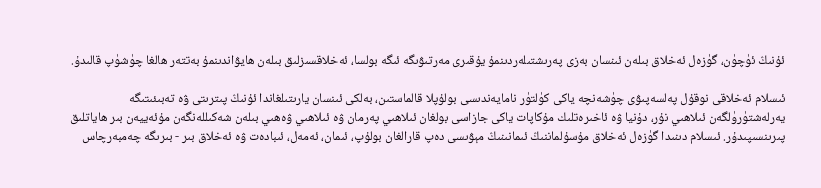ئۇنىڭ ئۈچۈن، گۈزەل ئەخلاق بىلەن ئىنسان بەزى پەرىشتىلەردىنمۇ يۇقىرى مەرتىۋىگە ئىگە بولسا، ئەخلاقسىزلىق بىلەن ھايۋاندىنمۇ بەتتەر ھالغا چۈشۈپ قالىدۇ.

ئىسلام ئەخلاقى نوقۇل پەلسەپىۋى چۈشەنچە ياكى كۈلتۈر نامايەندىسى بولۇپلا قالماستىن، بەلكى ئىنسان يارىتىلغاندا ئۇنىڭ پىترىتى ۋە تەبىئىتىگە يەرلەشتۈرۈلگەن ئىلاھىي نۇر، دۇنيا ۋە ئاخىرەتلىك مۇكاپات ياكى جازاسى بولغان ئىلاھىي پەرمان ۋە ئىلاھىي ۋەھىي بىلەن شەكىللەنگەن مۇئەييەن بىر ھاياتلىق پىرىنسىپىدۇر. ئىسلام دىنىدا گۈزەل ئەخلاق مۇسۇلماننىڭ ئىمانىنىڭ مېۋىسى دەپ قارالغان بولۇپ، ئىمان، ئەمەل، ئىبادەت ۋە ئەخلاق بىر - بىرىگە چەمبەرچاس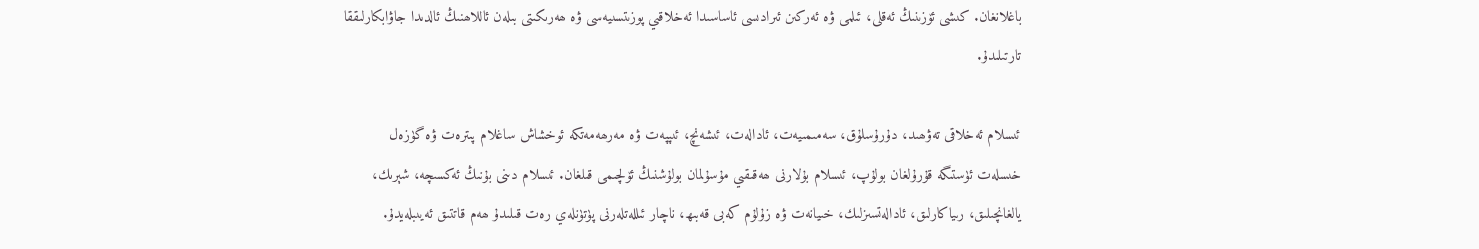باغلانغان. كىشى ئۆزىنىڭ ئەقلى، ئىلمى ۋە ئەركىن ئىرادىسى ئاساسىدا ئەخلاقىي پوزىتسىيەسى ۋە ھەرىكىتى بىلەن ئاللاھنىڭ ئالدىدا جاۋابكارلىققا تارتىلىدۇ.

ئىسلام ئەخلاقى تەۋھىد، دۇرۇسلۇق، سەمىمىيەت، ئادالەت، ئىشەنچ، ئىپپەت ۋە مەرھەمەتكە ئوخشاش ساغلام پىترەت ۋە گۈزەل خىسلەت ئۈستىگە قۇرۇلغان بولۇپ، ئىسلام بۇلارنى ھەقىقىي مۇسۇلمان بولۇشنىڭ ئۆلچىمى قىلغان. ئىسلام دىنى بۇنىڭ ئەكسىچە، شېرىك، يالغانچىلىق، رىياكارلىق، ئادالەتسىزلىك، خىيانەت ۋە زۇلۇم كەبى قەبىھ، ناچار ئىللەتلەرنى پۈتۈنلەي رەت قىلىدۇ ھەم قاتتىق ئەيىبلەيدۇ.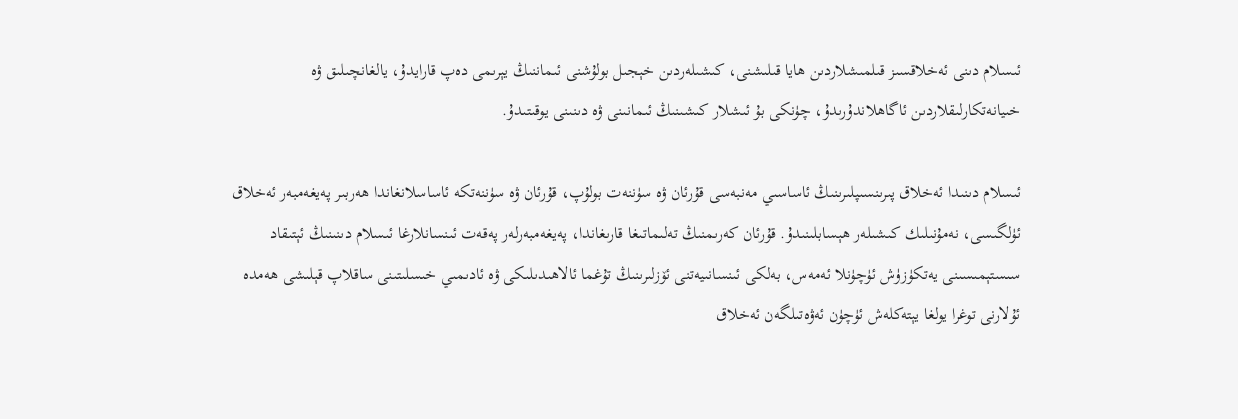ئىسلام دىنى ئەخلاقسىز قىلمىشلاردىن ھايا قىلىشنى، كىشىلەردىن خېجىل بولۇشنى ئىماننىڭ يېرىمى دەپ قارايدۇ، يالغانچىلىق ۋە خىيانەتكارلىقلاردىن ئاگاھلاندۇرىدۇ، چۈنكى بۇ ئىشلار كىشىنىڭ ئىمانىنى ۋە دىنىنى يوقىتىدۇ.

ئىسلام دىنىدا ئەخلاق پىرىنسىپلىرىنىڭ ئاساسىي مەنبەسى قۇرئان ۋە سۈننەت بولۇپ، قۇرئان ۋە سۈننەتكە ئاساسلانغاندا ھەربىر پەيغەمبەر ئەخلاق ئۈلگىسى، نەمۇنىلىك كىشىلەر ھېسابلىنىدۇ. قۇرئان كەرىمنىڭ تەلىماتىغا قارىغاندا، پەيغەمبەرلەر پەقەت ئىنسانلارغا ئىسلام دىنىنىڭ ئېتىقاد سىستېمىسىنى يەتكۈزۈش ئۈچۈنلا ئەمەس، بەلكى ئىنسانىيەتنى ئۆزلىرىنىڭ تۇغما ئالاھىدىلىكى ۋە ئادىمىي خىسلىتىنى ساقلاپ قېلىشى ھەمدە ئۇلارنى توغرا يولغا يېتەكلەش ئۈچۈن ئەۋەتىلگەن ئەخلاق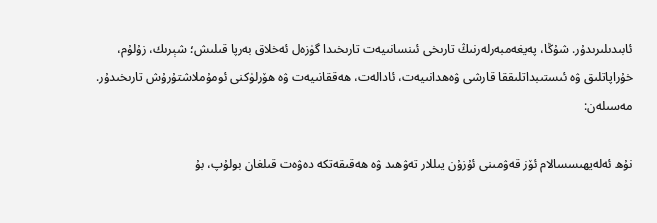ئابىدىلىرىدۇر. شۇڭا، پەيغەمبەرلەرنىڭ تارىخى ئىنسانىيەت تارىخىدا گۈزەل ئەخلاق بەرپا قىلىش؛ شېرىك، زۇلۇم، خۇراپاتلىق ۋە ئىستىبداتلىققا قارشى ۋەھدانىيەت، ئادالەت، ھەققانىيەت ۋە ھۆرلۈكنى ئومۇملاشتۇرۇش تارىخىدۇر. مەسىلەن:

نۇھ ئەلەيھىسسالام ئۆز قەۋمىنى ئۇزۇن يىللار تەۋھىد ۋە ھەقىقەتكە دەۋەت قىلغان بولۇپ، بۇ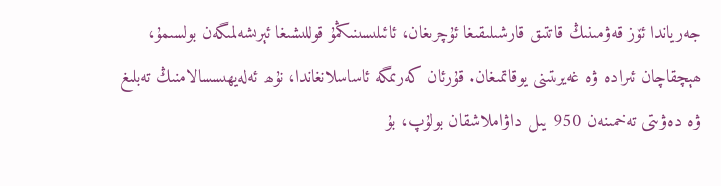جەرياندا ئۆز قەۋمىنىڭ قاتتىق قارشىلىقىغا ئۇچرىغان، ئائىلىسىنىڭمۇ قوللىشىغا ئېرىشەلمىگەن بولسىمۇ، ھېچقاچان ئىرادە ۋە غەيرىتىنى يوقاتمىغان. قۇرئان كەرىمگە ئاساسلانغاندا، نۇھ ئەلەيھىسسالامنىڭ تەبلىغ ۋە دەۋىتى تەخمىنەن 950 يىل داۋاملاشقان بولۇپ، بۇ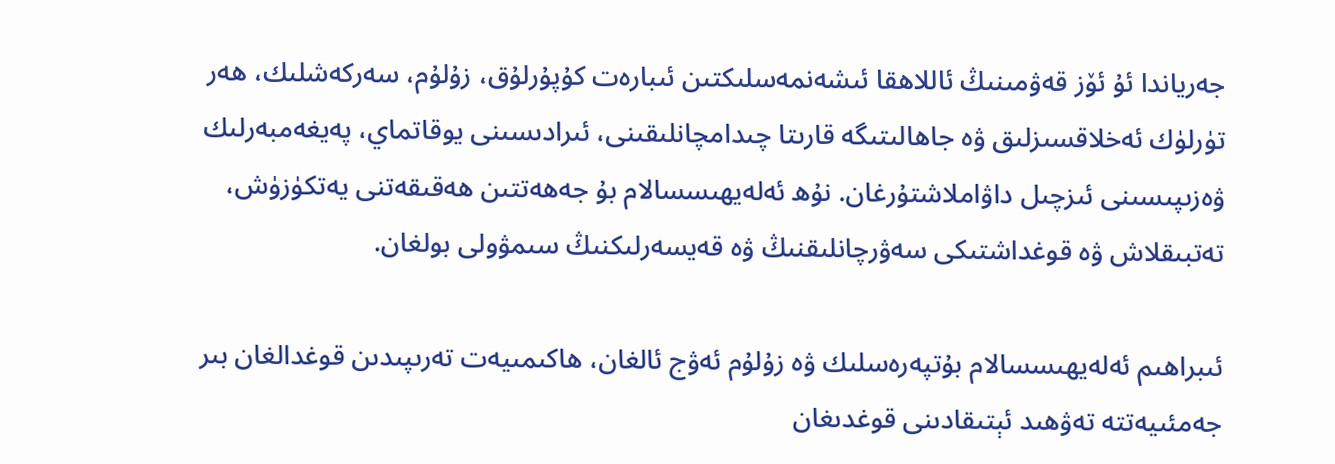جەرياندا ئۇ ئۆز قەۋمىنىڭ ئاللاھقا ئىشەنمەسلىكتىن ئىبارەت كۇپۇرلۇق، زۇلۇم، سەركەشلىك، ھەر تۈرلۈك ئەخلاقسىزلىق ۋە جاھالىتىگە قارىتا چىدامچانلىقىنى، ئىرادىسىنى يوقاتماي، پەيغەمبەرلىك ۋەزىپىسىنى ئىزچىل داۋاملاشتۇرغان. نۇھ ئەلەيھىسسالام بۇ جەھەتتىن ھەقىقەتنى يەتكۈزۈش، تەتبىقلاش ۋە قوغداشتىكى سەۋرچانلىقنىڭ ۋە قەيسەرلىكنىڭ سىمۋولى بولغان.

ئىبراھىم ئەلەيھىسسالام بۇتپەرەسلىك ۋە زۇلۇم ئەۋج ئالغان، ھاكىمىيەت تەرىپىدىن قوغدالغان بىر جەمئىيەتتە تەۋھىد ئېتىقادىنى قوغدىغان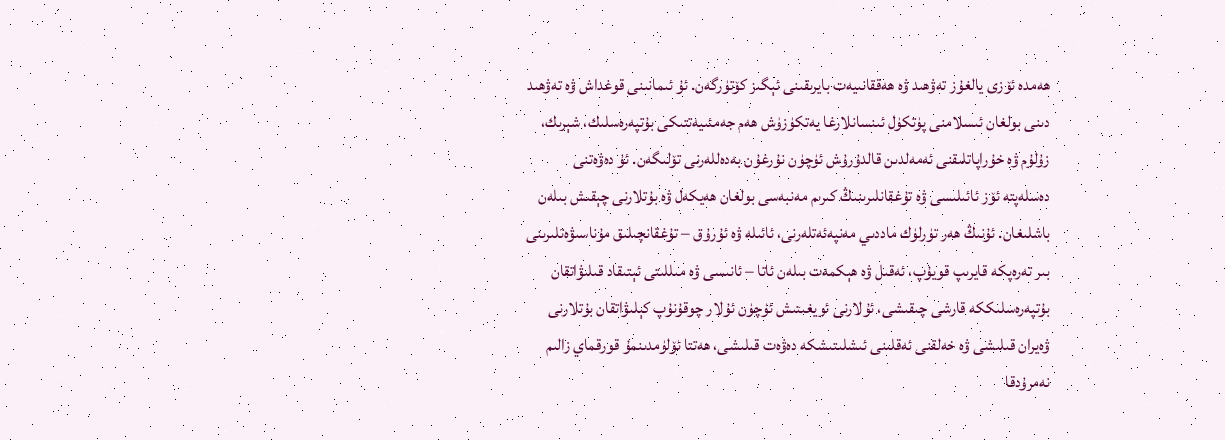ھەمدە ئۆزى يالغۇز تەۋھىد ۋە ھەققانىيەت بايرىقىنى ئېگىز كۆتۈرگەن. ئۇ ئىمانىنى قوغداش ۋە تەۋھىد دىنى بولغان ئىسلامنى پۈتكۈل ئىنسانلارغا يەتكۈزۈش ھەم جەمئىيەتتىكى بۇتپەرەسلىك، شېرىك، زۇلۇم ۋە خۇراپاتلىقنى ئەمەلدىن قالدۇرۇش ئۈچۈن نۇرغۇن بەدەللەرنى تۆلىگەن. ئۇ دەۋەتنى دەسلەپتە ئۆز ئائىلىسى ۋە تۇغقانلىرىنىڭ كىرىم مەنبەسى بولغان ھەيكەل ۋە بۇتلارنى چېقىش بىلەن باشلىغان. ئۇنىڭ ھەر تۈرلۈك ماددىي مەنپەئەتلەرنى، ئائىلە ۋە ئۇرۇق – تۇغقانچىلىق مۇناسىۋەتلىرىنى بىر تەرەپكە قايرىپ قويۇپ، ئەقىل ۋە ھېكمەت بىلەن ئاتا – ئانىسى ۋە مىللىتى ئېتىقاد قىلىۋاتقان بۇتپەرەسلىككە قارشى چىقىشى، ئۇلارنى ئويغىتىش ئۈچۈن ئۇلار چوقۇنۇپ كېلىۋاتقان بۇتلارنى ۋەيران قىلىشى ۋە خەلقنى ئەقلىنى ئىشلىتىشكە دەۋەت قىلىشى، ھەتتا ئۆلۈمدىنمۇ قورقماي زالىم نەمرۇدقا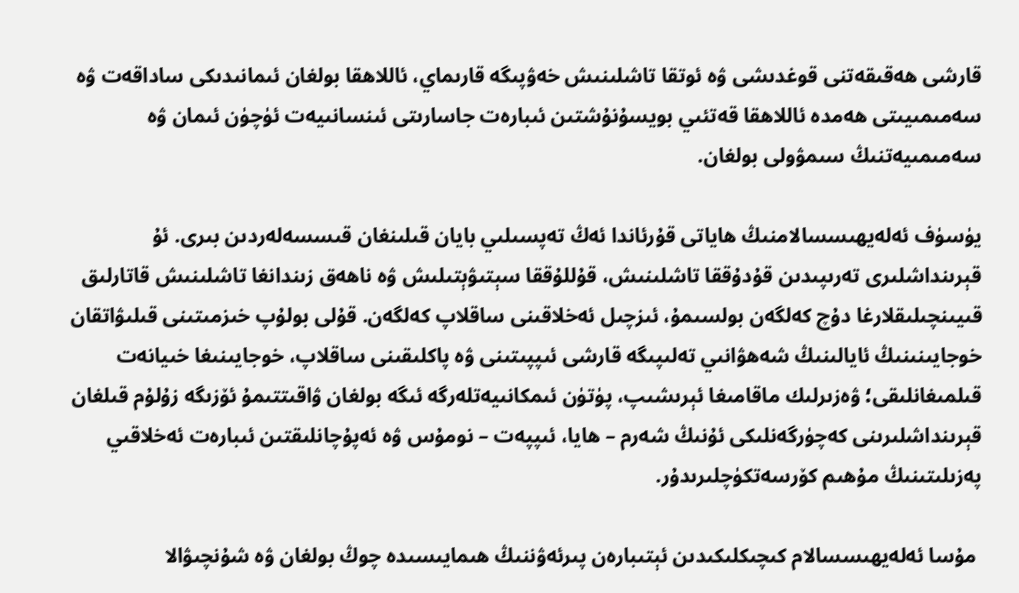قارشى ھەقىقەتنى قوغدىشى ۋە ئوتقا تاشلىنىش خەۋپىگە قارىماي، ئاللاھقا بولغان ئىمانىدىكى ساداقەت ۋە سەمىمىيىتى ھەمدە ئاللاھقا قەتئىي بويسۇنۇشتىن ئىبارەت جاسارىتى ئىنسانىيەت ئۈچۈن ئىمان ۋە سەمىمىيەتنىڭ سىمۋولى بولغان.

يۈسۈف ئەلەيھىسسالامنىڭ ھاياتى قۇرئاندا ئەڭ تەپسىلىي بايان قىلىنغان قىسسەلەردىن بىرى. ئۇ قېرىنداشلىرى تەرىپىدىن قۇدۇققا تاشلىنىش، قۇللۇققا سېتىۋېتىلىش ۋە ناھەق زىندانغا تاشلىنىش قاتارلىق قىيىنچىلىقلارغا دۇچ كەلگەن بولسىمۇ، ئىزچىل ئەخلاقىنى ساقلاپ كەلگەن. قۇلى بولۇپ خىزمىتىنى قىلىۋاتقان خوجايىنىنىڭ ئايالىنىڭ شەھۋانىي تەلىپىگە قارشى ئىپپىتىنى ۋە پاكلىقىنى ساقلاپ، خوجايىنىغا خىيانەت قىلمىغانلىقى؛ ۋەزىرلىك ماقامىغا ئېرىشىپ، پۈتۈن ئىمكانىيەتلەرگە ئىگە بولغان ۋاقىتتىمۇ ئۆزىگە زۇلۇم قىلغان قېرىنداشلىرىنى كەچۈرگەنلىكى ئۇنىڭ شەرم – ھايا، ئىپپەت – نومۇس ۋە ئەپۇچانلىقتىن ئىبارەت ئەخلاقىي پەزىلىتىنىڭ مۇھىم كۆرسەتكۈچلىرىدۇر.

 مۇسا ئەلەيھىسسالام كىچىكلىكىدىن ئېتىبارەن پىرئەۋننىڭ ھىمايىسىدە چوڭ بولغان ۋە شۇنچىۋالا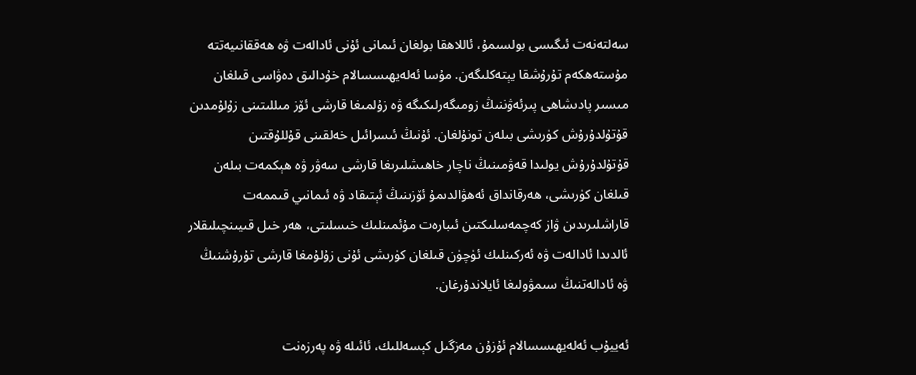سەلتەنەت ئىگىسى بولسىمۇ، ئاللاھقا بولغان ئىمانى ئۇنى ئادالەت ۋە ھەققانىيەتتە مۇستەھكەم تۇرۇشقا يېتەكلىگەن. مۇسا ئەلەيھىسسالام خۇدالىق دەۋاسى قىلغان مىسىر پادىشاھى پىرئەۋننىڭ زومىگەرلىكىگە ۋە زۇلمىغا قارشى ئۆز مىللىتىنى زۇلۇمدىن قۇتۇلدۇرۇش كۈرىشى بىلەن تونۇلغان. ئۇنىڭ ئىسرائىل خەلقىنى قۇللۇقتىن قۇتۇلدۇرۇش يولىدا قەۋمىنىڭ ناچار خاھىشلىرىغا قارشى سەۋر ۋە ھېكمەت بىلەن قىلغان كۈرىشى، ھەرقانداق ئەھۋالدىمۇ ئۆزىنىڭ ئېتىقاد ۋە ئىمانىي قىممەت قاراشلىرىدىن ۋاز كەچمەسلىكتىن ئىبارەت مۇئمىنلىك خىسلىتى، ھەر خىل قىيىنچىلىقلار ئالدىدا ئادالەت ۋە ئەركىنلىك ئۈچۈن قىلغان كۈرىشى ئۇنى زۇلۇمغا قارشى تۇرۇشنىڭ ۋە ئادالەتنىڭ سىمۋولىغا ئايلاندۇرغان.

ئەييۇب ئەلەيھىسسالام ئۇزۇن مەزگىل كېسەللىك، ئائىلە ۋە پەرزەنت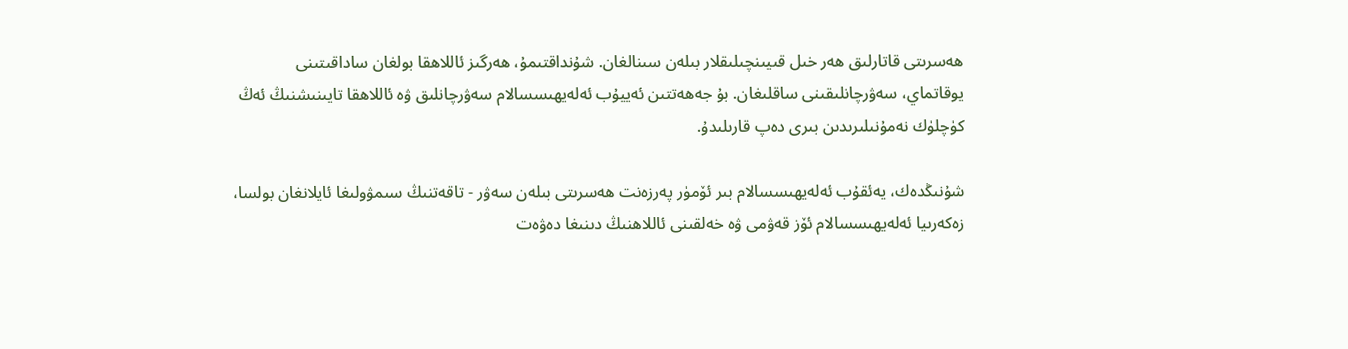ھەسرىتى قاتارلىق ھەر خىل قىيىنچىلىقلار بىلەن سىنالغان. شۇنداقتىمۇ، ھەرگىز ئاللاھقا بولغان ساداقىتىنى يوقاتماي، سەۋرچانلىقىنى ساقلىغان. بۇ جەھەتتىن ئەييۇب ئەلەيھىسسالام سەۋرچانلىق ۋە ئاللاھقا تايىنىشنىڭ ئەڭ كۈچلۈك نەمۇنىلىرىدىن بىرى دەپ قارىلىدۇ.

شۇنىڭدەك، يەئقۇب ئەلەيھىسسالام بىر ئۆمۈر پەرزەنت ھەسرىتى بىلەن سەۋر - تاقەتنىڭ سىمۋولىغا ئايلانغان بولسا، زەكەرىيا ئەلەيھىسسالام ئۆز قەۋمى ۋە خەلقىنى ئاللاھنىڭ دىنىغا دەۋەت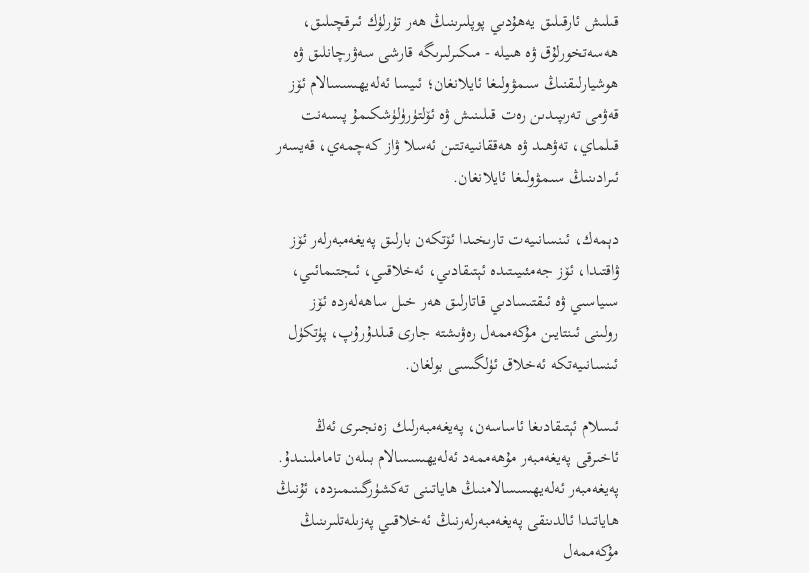قىلىش ئارقىلىق يەھۇدىي پوپلىرىنىڭ ھەر تۈرلۈك ئىرقچىلىق، ھەسەتخورلۇق ۋە ھىيلە - مىكىرلىرىگە قارشى سەۋرچانلىق ۋە ھوشيارلىقنىڭ سىمۋولىغا ئايلانغان؛ ئىيسا ئەلەيھىسسالام ئۆز قەۋمى تەرىپىدىن رەت قىلىنىش ۋە ئۆلتۈرۈلۈشكىمۇ پىسەنت قىلماي، تەۋھىد ۋە ھەققانىيەتتىن ئەسلا ۋاز كەچمەي، قەيسەر ئىرادىنىڭ سىمۋولىغا ئايلانغان.

دېمەك، ئىنسانىيەت تارىخىدا ئۆتكەن بارلىق پەيغەمبەرلەر ئۆز ۋاقتىدا، ئۆز جەمئىيىتىدە ئېتىقادىي، ئەخلاقىي، ئىجتىمائىي، سىياسىي ۋە ئىقتىسادىي قاتارلىق ھەر خىل ساھەلەردە ئۆز رولىنى ئىنتايىن مۇكەممەل رەۋىشتە جارى قىلدۇرۇپ، پۈتكۈل ئىنسانىيەتكە ئەخلاق ئۈلگىسى بولغان.

ئىسلام ئېتىقادىغا ئاساسەن، پەيغەمبەرلىك زەنجىرى ئەڭ ئاخىرقى پەيغەمبەر مۇھەممەد ئەلەيھىسسالام بىلەن تاماملىنىدۇ. پەيغەمبەر ئەلەيھىسسالامنىڭ ھاياتىنى تەكشۈرگىنىمىزدە، ئۇنىڭ ھاياتىدا ئالدىنقى پەيغەمبەرلەرنىڭ ئەخلاقىي پەزىلەتلىرىنىڭ مۇكەممەل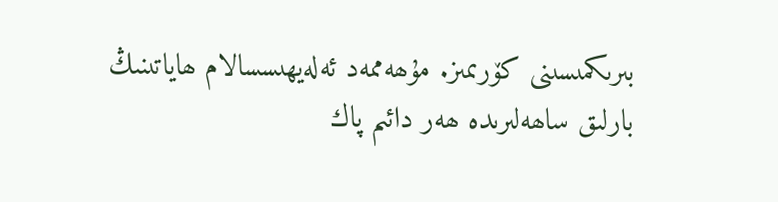بىرىكمىسىنى كۆرىمىز. مۇھەممەد ئەلەيھىسسالام ھاياتىنىڭ بارلىق ساھەلىرىدە ھەر دائىم پاك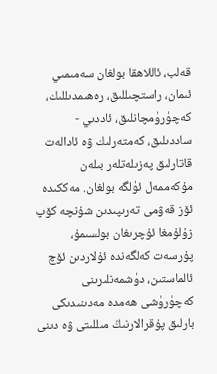قەلب، ئاللاھقا بولغان سەمىمىي ئىمان، راستچىللىق، رەھىمدىللىك، كەچۈرۈمچانلىق، ئاددىي - ساددىلىق، كەمتەرلىك ۋە ئادالەت قاتارلىق پەزىلەتلەر بىلەن مۇكەممەل ئۈلگە بولغان. مەككىدە ئۆز قەۋمى تەرىپىدىن شۇنچە كۆپ زۇلۇمغا ئۇچرىغان بولسىمۇ، پۇرسەت كەلگەندە ئۇلاردىن ئۆچ ئالماستىن، دۈشمەنلىرىنى كەچۈرۈشى ھەمدە مەدىنىدىكى بارلىق پۇقرالارنىڭ مىللىتى ۋە دىنى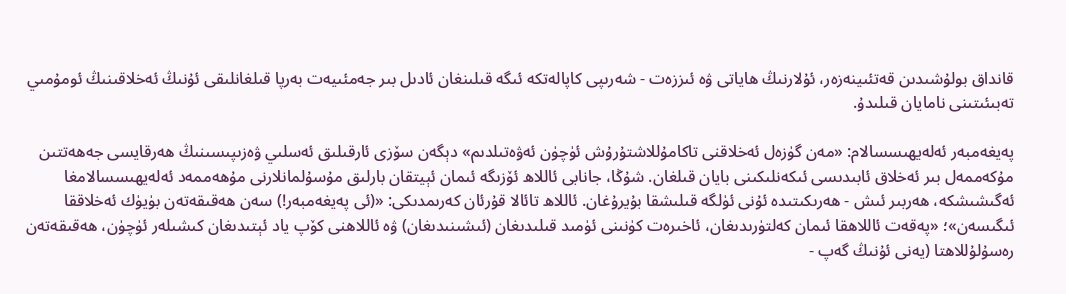قانداق بولۇشىدىن قەتئىينەزەر، ئۇلارنىڭ ھاياتى ۋە ئىززەت - شەرىپى كاپالەتكە ئىگە قىلىنغان ئادىل بىر جەمئىيەت بەرپا قىلغانلىقى ئۇنىڭ ئەخلاقىنىڭ ئومۇمىي تەبىئىتىنى نامايان قىلىدۇ.

پەيغەمبەر ئەلەيھىسسالام: «مەن گۈزەل ئەخلاقنى تاكامۇللاشتۇرۇش ئۈچۈن ئەۋەتىلدىم» دېگەن سۆزى ئارقىلىق ئەسلىي ۋەزىپىسىنىڭ ھەرقايسى جەھەتتىن مۇكەممەل بىر ئەخلاق ئابىدىسى ئىكەنلىكىنى بايان قىلغان. شۇڭا، جانابى ئاللاھ ئۆزىگە ئىمان ئېيتقان بارلىق مۇسۇلمانلارنى مۇھەممەد ئەلەيھىسسالامغا ئەگىشىشكە، ھەربىر ئىش - ھەرىكىتىدە ئۇنى ئۈلگە قىلىشقا بۇيرۇغان. ئاللاھ تائالا قۇرئان كەرىمدىكى: «(ئى پەيغەمبەر!) سەن ھەقىقەتەن بۈيۈك ئەخلاققا ئىگىسەن»؛ «پەقەت ئاللاھقا ئىمان كەلتۈرىدىغان، ئاخىرەت كۈنىنى ئۈمىد قىلىدىغان (ئىشىنىدىغان) ۋە ئاللاھنى كۆپ ياد ئېتىدىغان كىشىلەر ئۈچۈن، ھەقىقەتەن رەسۇلۇللاھتا (يەنى ئۇنىڭ گەپ -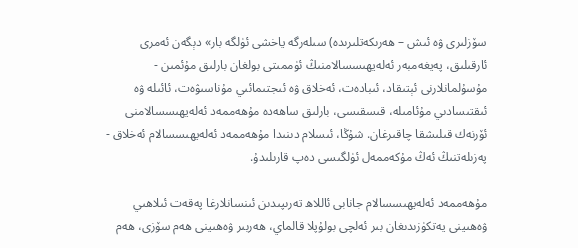سۆزلىرى ۋە ئىش – ھەرىكەتلىرىدە) سىلەرگە ياخشى ئۈلگە بار» دېگەن ئەمرى ئارقىلىق، پەيغەمبەر ئەلەيھىسسالامنىڭ ئۈممىتى بولغان بارلىق مۇئمىن - مۇسۇلمانلارنى ئېتىقاد، ئىبادەت، ئەخلاق ۋە ئىجتىمائىي مۇناسىۋەت، ئائىلە ۋە ئىقتىسادىي مۇئامىلە، قىسقىسى، بارلىق ساھەدە مۇھەممەد ئەلەيھىسسالامنى ئۆرنەك قىلىشقا چاقىرغان. شۇڭا، ئىسلام دىنىدا مۇھەممەد ئەلەيھىسسالام ئەخلاق - پەزىلەتنىڭ ئەڭ مۇكەممەل ئۈلگىسى دەپ قارىلىدۇ.

مۇھەممەد ئەلەيھىسسالام جانابى ئاللاھ تەرىپىدىن ئىنسانلارغا پەقەت ئىلاھىي ۋەھىينى يەتكۈزىدىغان بىر ئەلچى بولۇپلا قالماي، ھەربىر ۋەھىينى ھەم سۆزى، ھەم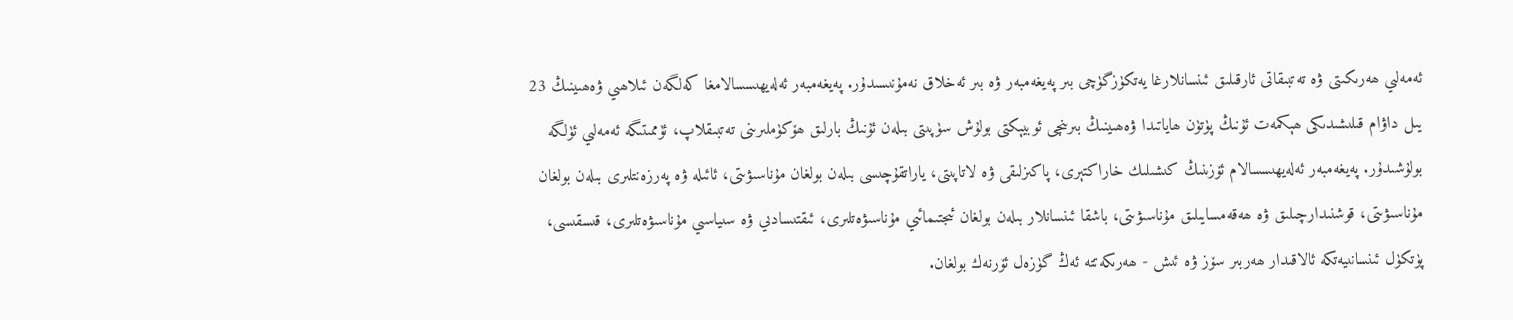ئەمەلىي ھەرىكىتى ۋە تەتبىقاتى ئارقىلىق ئىنسانلارغا يەتكۈزگۈچى بىر پەيغەمبەر ۋە بىر ئەخلاق نەمۇنىسىدۇر. پەيغەمبەر ئەلەيھىسسالامغا كەلگەن ئىلاھىي ۋەھىينىڭ 23 يىل داۋام قىلىشىدىكى ھېكمەت ئۇنىڭ پۈتۈن ھاياتىدا ۋەھىينىڭ بىرىنچى ئوبيېكتى بولۇش سۈپىتى بىلەن ئۇنىڭ بارلىق ھۆكۈملىرىنى تەتبىقلاپ، ئۈممىتىگە ئەمەلىي ئۈلگە بولۇشىدۇر. پەيغەمبەر ئەلەيھىسسالام ئۆزىنىڭ كىشىلىك خاراكتېرى، پاكىزلىقى ۋە لاتاپىتى، ياراتقۇچىسى بىلەن بولغان مۇناسىۋىتى، ئائىلە ۋە پەرزەنتلىرى بىلەن بولغان مۇناسىۋىتى، قوشنىدارچىلىق ۋە ھەقەمسايىلىق مۇناسىۋىتى، باشقا ئىنسانلار بىلەن بولغان ئىجتىمائىي مۇناسىۋەتلىرى، ئىقتىسادىي ۋە سىياسىي مۇناسىۋەتلىرى، قىسقىسى، پۈتكۈل ئىنسانىيەتكە ئالاقىدار ھەربىر سۆز ۋە ئىش - ھەرىكەتتە ئەڭ گۈزەل ئۆرنەك بولغان.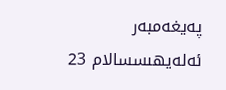پەيغەمبەر ئەلەيھىسسالام 23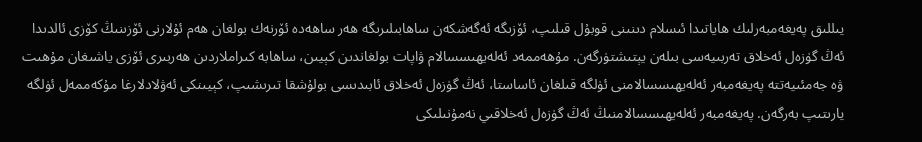يىللىق پەيغەمبەرلىك ھاياتىدا ئىسلام دىنىنى قوبۇل قىلىپ، ئۆزىگە ئەگەشكەن ساھابىلىرىگە ھەر ساھەدە ئۆرنەك بولغان ھەم ئۇلارنى ئۆزىنىڭ كۆزى ئالدىدا ئەڭ گۈزەل ئەخلاق تەربىيەسى بىلەن يېتىشتۈرگەن. مۇھەممەد ئەلەيھىسسالام ۋاپات بولغاندىن كېيىن، ساھابە كىراملاردىن ھەربىرى ئۆزى ياشىغان مۇھىت ۋە جەمئىيەتتە پەيغەمبەر ئەلەيھىسسالامنى ئۈلگە قىلغان ئاساستا، ئەڭ گۈزەل ئەخلاق ئابىدىسى بولۇشقا تىرىشىپ، كېيىنكى ئەۋلادلارغا مۇكەممەل ئۈلگە يارىتىپ بەرگەن. پەيغەمبەر ئەلەيھىسسالامنىڭ ئەڭ گۈزەل ئەخلاقىي نەمۇنىلىكى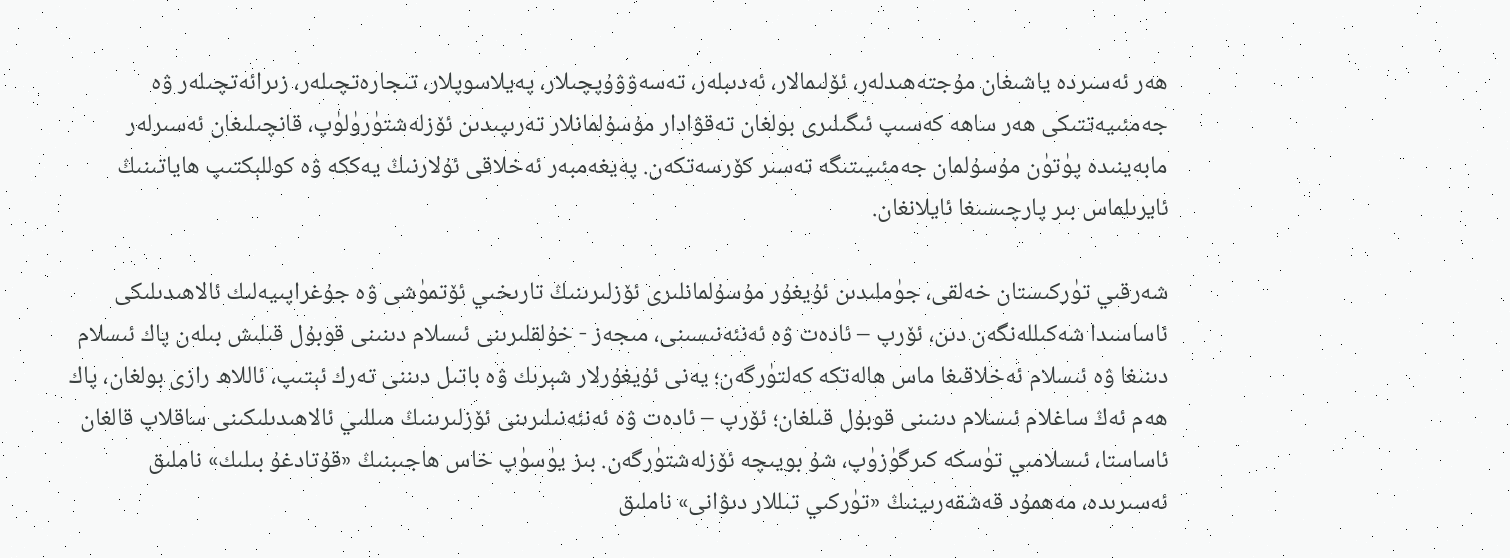ھەر ئەسىردە ياشىغان مۇجتەھىدلەر، ئۆلىمالار، ئەدىبلەر، تەسەۋۋۇپچىلار، پەيلاسوپلار، تىجارەتچىلەر، زىرائەتچىلەر ۋە جەمئىيەتتىكى ھەر ساھە كەسىپ ئىگىلىرى بولغان تەقۋادار مۇسۇلمانلار تەرىپىدىن ئۆزلەشتۈرۈلۈپ، قانچىلىغان ئەسىرلەر مابەينىدە پۈتۈن مۇسۇلمان جەمئىيىتىگە تەسىر كۆرسەتكەن. پەيغەمبەر ئەخلاقى ئۇلارنىڭ يەككە ۋە كوللېكتىپ ھاياتىنىڭ ئايرىلماس بىر پارچىسىغا ئايلانغان.

شەرقىي تۈركىستان خەلقى، جۈملىدىن ئۇيغۇر مۇسۇلمانلىرى ئۆزلىرىنىڭ تارىخىي ئۆتمۈشى ۋە جۇغراپىيەلىك ئالاھىدىلىكى ئاساسىدا شەكىللەنگەن دىن، ئۆرپ – ئادەت ۋە ئەنئەنىسىنى، مىجەز - خۇلقلىرىنى ئىسلام دىنىنى قوبۇل قىلىش بىلەن پاك ئىسلام دىنىغا ۋە ئىسلام ئەخلاقىغا ماس ھالەتكە كەلتۈرگەن؛ يەنى ئۇيغۇرلار شېرىك ۋە باتىل دىننى تەرك ئېتىپ، ئاللاھ رازى بولغان، پاك ھەم ئەڭ ساغلام ئىسلام دىنىنى قوبۇل قىلغان؛ ئۆرپ – ئادەت ۋە ئەنئەنىلىرىنى ئۆزلىرىنىڭ مىللىي ئالاھىدىلىكىنى ساقلاپ قالغان ئاساستا، ئىسلامىي تۈسكە كىرگۈزۈپ، شۇ بويىچە ئۆزلەشتۈرگەن. بىز يۈسۈپ خاس ھاجىبنىڭ «قۇتادغۇ بىلىك» ناملىق ئەسىرىدە، مەھمۇد قەشقەرىينىڭ «تۈركىي تىللار دىۋانى» ناملىق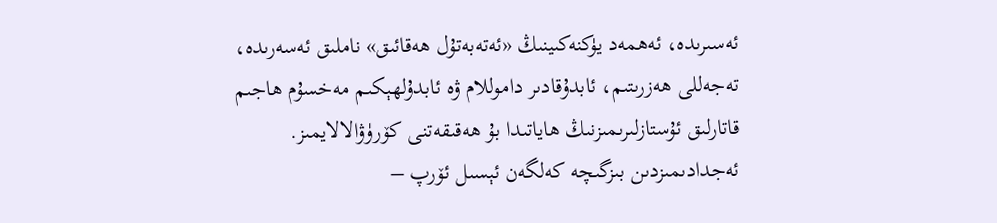ئەسىرىدە، ئەھمەد يۈكنەكىينىڭ «ئەتەبەتۇل ھەقائىق» ناملىق ئەسەرىدە، تەجەللى ھەزرىتىم، ئابدۇقادىر داموللام ۋە ئابدۇلھېكىم مەخسۇم ھاجىم قاتارلىق ئۇستازلىرىمىزنىڭ ھاياتىدا بۇ ھەقىقەتنى كۆرۈۋالالايمىز. ئەجدادىمىزدىن بىزگىچە كەلگەن ئېسىل ئۆرپ –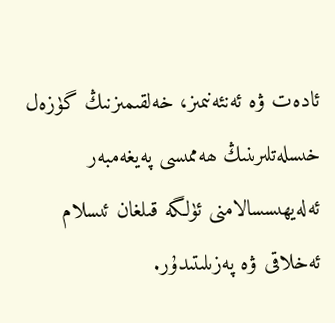ئادەت ۋە ئەنئەنىمىز، خەلقىمىزنىڭ گۈزەل خىسلەتلىرىنىڭ ھەممىسى پەيغەمبەر ئەلەيھىسسالامنى ئۈلگە قىلغان ئىسلام ئەخلاقى ۋە پەزىلىتىدۇر.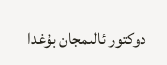دوكتور ئالىمجان بۇغدا